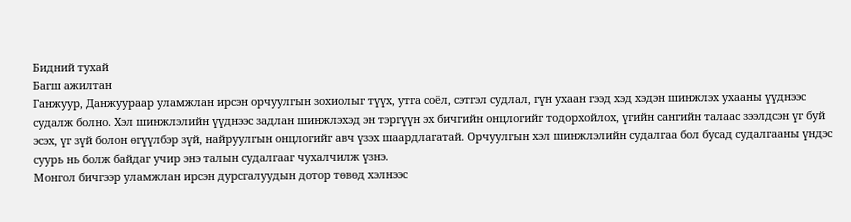Бидний тухай
Багш ажилтан
Ганжуур, Данжуураар уламжлан ирсэн орчуулгын зохиолыг түүх, утга соёл, сэтгэл судлал, гүн ухаан гээд хэд хэдэн шинжлэх ухааны үүднээс судалж болно. Хэл шинжлэлийн үүднээс задлан шинжлэхэд эн тэргүүн эх бичгийн онцлогийг тодорхойлох, үгийн сангийн талаас зээлдсэн үг буй эсэх, үг зүй болон өгүүлбэр зүй, найруулгын онцлогийг авч үзэх шаардлагатай. Орчуулгын хэл шинжлэлийн судалгаа бол бусад судалгааны үндэс суурь нь болж байдаг учир энэ талын судалгааг чухалчилж үзнэ.
Монгол бичгээр уламжлан ирсэн дурсгалуудын дотор төвөд хэлнээс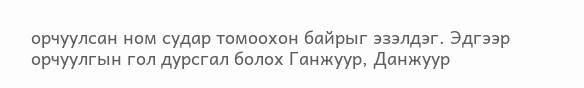орчуулсан ном судар томоохон байрыг эзэлдэг. Эдгээр орчуулгын гол дурсгал болох Ганжуур, Данжуур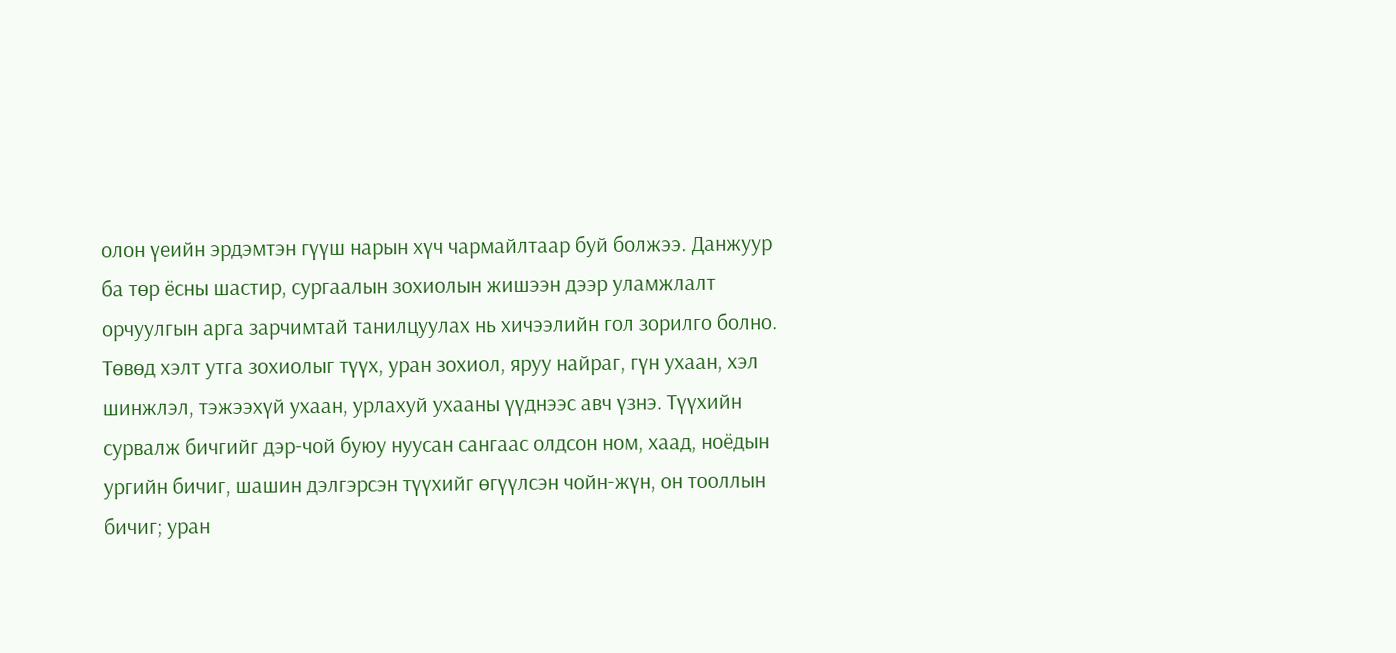олон үеийн эрдэмтэн гүүш нарын хүч чармайлтаар буй болжээ. Данжуур ба төр ёсны шастир, сургаалын зохиолын жишээн дээр уламжлалт орчуулгын арга зарчимтай танилцуулах нь хичээлийн гол зорилго болно.
Төвөд хэлт утга зохиолыг түүх, уран зохиол, яруу найраг, гүн ухаан, хэл шинжлэл, тэжээхүй ухаан, урлахуй ухааны үүднээс авч үзнэ. Түүхийн сурвалж бичгийг дэр-чой буюу нуусан сангаас олдсон ном, хаад, ноёдын ургийн бичиг, шашин дэлгэрсэн түүхийг өгүүлсэн чойн-жүн, он тооллын бичиг; уран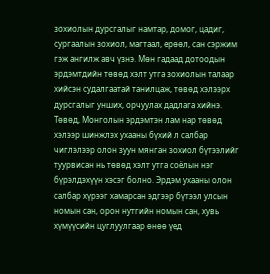зохиолын дурсгалыг намтар, домог, цадиг, сургаалын зохиол, магтаал, ерөөл, сан сэржим гэж ангилж авч үзнэ. Мөн гадаад дотоодын эрдэмтдийн төвөд хэлт утга зохиолын талаар хийсэн судалгаатай танилцаж, төвөд хэлээрх дурсгалыг унших, орчуулах дадлага хийнэ.
Төвөд, Монголын эрдэмтэн лам нар төвөд хэлээр шинжлэх ухааны бүхий л салбар чиглэлээр олон зуун мянган зохиол бүтээлийг туурвисан нь төвөд хэлт утга соёлын нэг бүрэлдэхүүн хэсэг болно. Эрдэм ухааны олон салбар хүрээг хамарсан эдгээр бүтээл улсын номын сан, орон нутгийн номын сан, хувь хүмүүсийн цуглуулгаар өнөө үед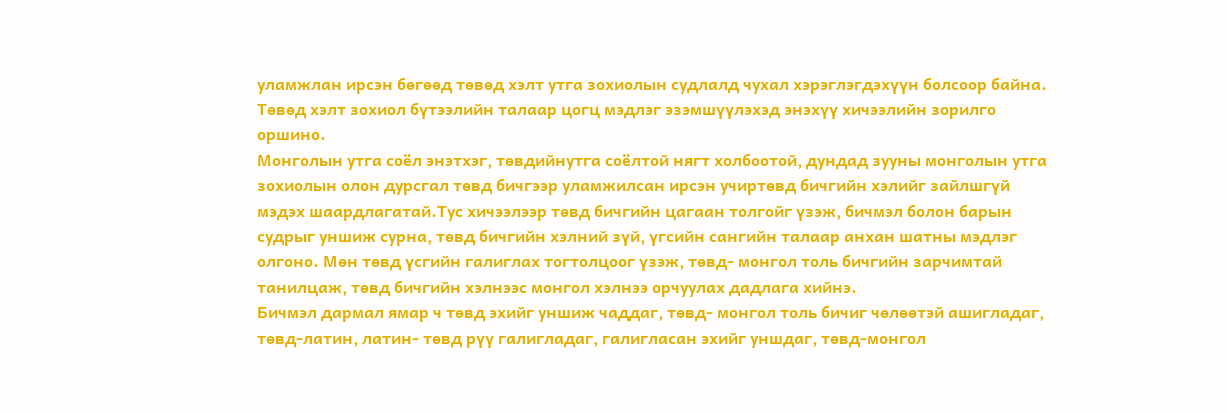уламжлан ирсэн бөгөөд төвөд хэлт утга зохиолын судлалд чухал хэрэглэгдэхүүн болсоор байна. Төвөд хэлт зохиол бүтээлийн талаар цогц мэдлэг эзэмшүүлэхэд энэхүү хичээлийн зорилго оршино.
Монголын утга соёл энэтхэг, төвдийнутга соёлтой нягт холбоотой, дундад зууны монголын утга зохиолын олон дурсгал төвд бичгээр уламжилсан ирсэн учиртөвд бичгийн хэлийг зайлшгүй мэдэх шаардлагатай.Тус хичээлээр төвд бичгийн цагаан толгойг үзэж, бичмэл болон барын судрыг уншиж сурна, төвд бичгийн хэлний зүй, үгсийн сангийн талаар анхан шатны мэдлэг олгоно. Мөн төвд үсгийн галиглах тогтолцоог үзэж, төвд- монгол толь бичгийн зарчимтай танилцаж, төвд бичгийн хэлнээс монгол хэлнээ орчуулах дадлага хийнэ.
Бичмэл дармал ямар ч төвд эхийг уншиж чаддаг, төвд- монгол толь бичиг чөлөөтэй ашигладаг, төвд-латин, латин- төвд рүү галигладаг, галигласан эхийг уншдаг, төвд-монгол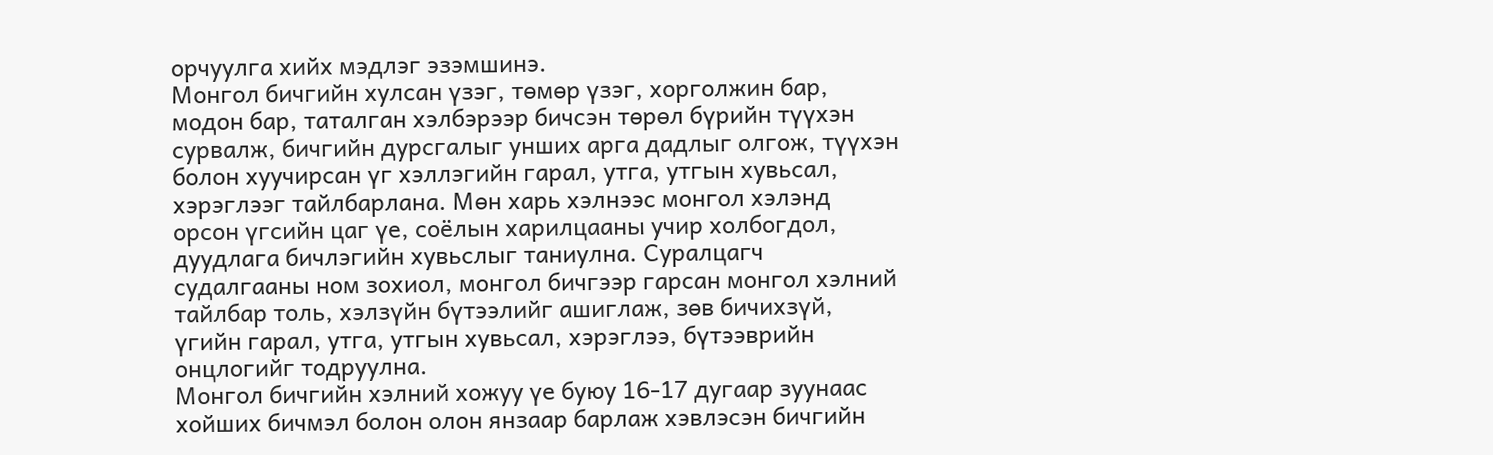орчуулга хийх мэдлэг эзэмшинэ.
Монгол бичгийн хулсан үзэг, төмөр үзэг, хорголжин бар, модон бар, таталган хэлбэрээр бичсэн төрөл бүрийн түүхэн сурвалж, бичгийн дурсгалыг унших арга дадлыг олгож, түүхэн болон хуучирсан үг хэллэгийн гарал, утга, утгын хувьсал, хэрэглээг тайлбарлана. Мөн харь хэлнээс монгол хэлэнд орсон үгсийн цаг үе, соёлын харилцааны учир холбогдол, дуудлага бичлэгийн хувьслыг таниулна. Суралцагч судалгааны ном зохиол, монгол бичгээр гарсан монгол хэлний тайлбар толь, хэлзүйн бүтээлийг ашиглаж, зөв бичихзүй, үгийн гарал, утга, утгын хувьсал, хэрэглээ, бүтээврийн онцлогийг тодруулна.
Монгол бичгийн хэлний хожуу үе буюу 16-17 дугаар зуунаас хойших бичмэл болон олон янзаар барлаж хэвлэсэн бичгийн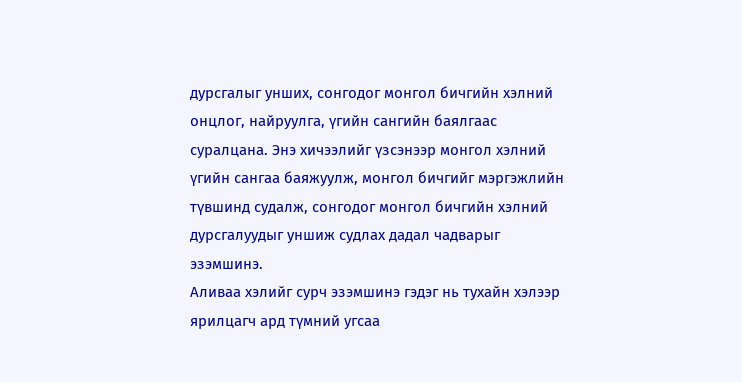дурсгалыг унших, сонгодог монгол бичгийн хэлний онцлог, найруулга, үгийн сангийн баялгаас суралцана. Энэ хичээлийг үзсэнээр монгол хэлний үгийн сангаа баяжуулж, монгол бичгийг мэргэжлийн түвшинд судалж, сонгодог монгол бичгийн хэлний дурсгалуудыг уншиж судлах дадал чадварыг эзэмшинэ.
Аливаа хэлийг сурч эзэмшинэ гэдэг нь тухайн хэлээр ярилцагч ард түмний угсаа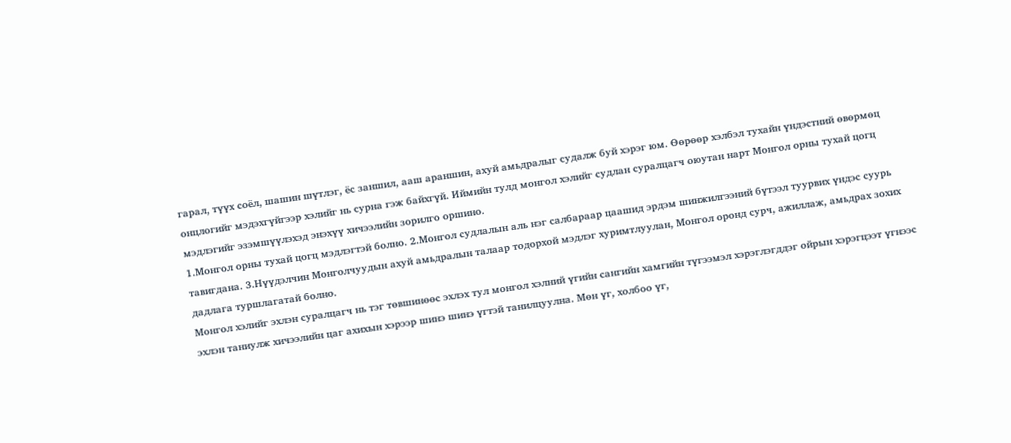гарал, түүх соёл, шашин шүтлэг, ёс заншил, ааш араншин, ахуй амьдралыг судалж буй хэрэг юм. Өөрөөр хэлбэл тухайн үндэстний өвөрмөц онцлогийг мэдэхгүйгээр хэлийг нь сурна гэж байхгүй. Иймийн тулд монгол хэлийг судлан суралцагч оюутан нарт Монгол орны тухай цогц мэдлэгийг эзэмшүүлэхэд энэхүү хичээлийн зорилго оршино.
1.Монгол орны тухай цогц мэдлэгтэй болно. 2.Монгол судлалын аль нэг салбараар цаашид эрдэм шинжилгээний бүтээл туурвих үндэс суурь тавигдана. 3.Нүүдэлчин Монголчуудын ахуй амьдралын талаар тодорхой мэдлэг хуримтлуулан, Монгол оронд сурч, ажиллаж, амьдрах зохих дадлага туршлагатай болно.
Монгол хэлийг эхлэн суралцагч нь тэг төвшинөөс эхлэх тул монгол хэлний үгийн сангийн хамгийн түгээмэл хэрэглэгддэг ойрын хэрэгцээт үгнээс эхлэн таниулж хичээлийн цаг ахихын хэрээр шинэ шинэ үгтэй танилцуулна. Мөн үг, холбоо үг,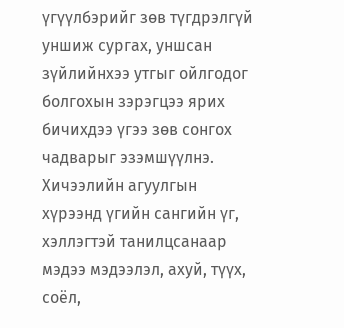үгүүлбэрийг зөв түгдрэлгүй уншиж сургах, уншсан зүйлийнхээ утгыг ойлгодог болгохын зэрэгцээ ярих бичихдээ үгээ зөв сонгох чадварыг эзэмшүүлнэ.
Хичээлийн агуулгын хүрээнд үгийн сангийн үг, хэллэгтэй танилцсанаар мэдээ мэдээлэл, ахуй, түүх, соёл,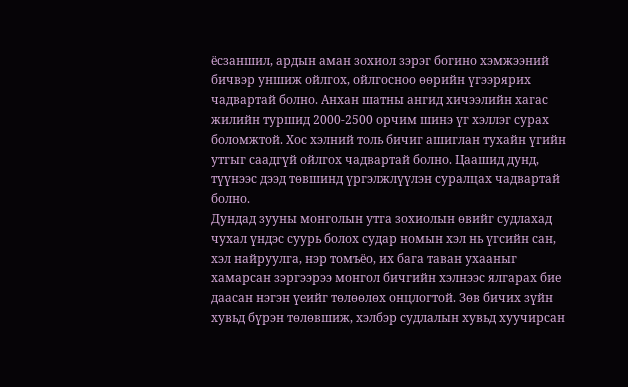ёсзаншил, ардын аман зохиол зэрэг богино хэмжээний бичвэр уншиж ойлгох, ойлгосноо өөрийн үгээрярих чадвартай болно. Анхан шатны ангид хичээлийн хагас жилийн туршид 2000-2500 орчим шинэ үг хэллэг сурах боломжтой. Хос хэлний толь бичиг ашиглан тухайн үгийн утгыг саадгүй ойлгох чадвартай болно. Цаашид дунд, түүнээс дээд төвшинд үргэлжлүүлэн суралцах чадвартай болно.
Дундад зууны монголын утга зохиолын өвийг судлахад чухал үндэс суурь болох судар номын хэл нь үгсийн сан, хэл найруулга, нэр томъёо, их бага таван ухааныг хамарсан зэргээрээ монгол бичгийн хэлнээс ялгарах бие даасан нэгэн үеийг төлөөлөх онцлогтой. Зөв бичих зүйн хувьд бүрэн төлөвшиж, хэлбэр судлалын хувьд хуучирсан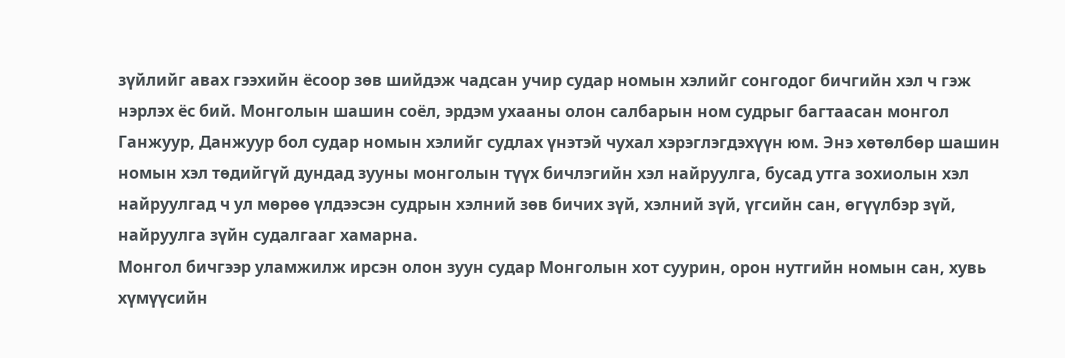зүйлийг авах гээхийн ёсоор зөв шийдэж чадсан учир судар номын хэлийг сонгодог бичгийн хэл ч гэж нэрлэх ёс бий. Монголын шашин соёл, эрдэм ухааны олон салбарын ном судрыг багтаасан монгол Ганжуур, Данжуур бол судар номын хэлийг судлах үнэтэй чухал хэрэглэгдэхүүн юм. Энэ хөтөлбөр шашин номын хэл төдийгүй дундад зууны монголын түүх бичлэгийн хэл найруулга, бусад утга зохиолын хэл найруулгад ч ул мөрөө үлдээсэн судрын хэлний зөв бичих зүй, хэлний зүй, үгсийн сан, өгүүлбэр зүй, найруулга зүйн судалгааг хамарна.
Монгол бичгээр уламжилж ирсэн олон зуун судар Монголын хот суурин, орон нутгийн номын сан, хувь хүмүүсийн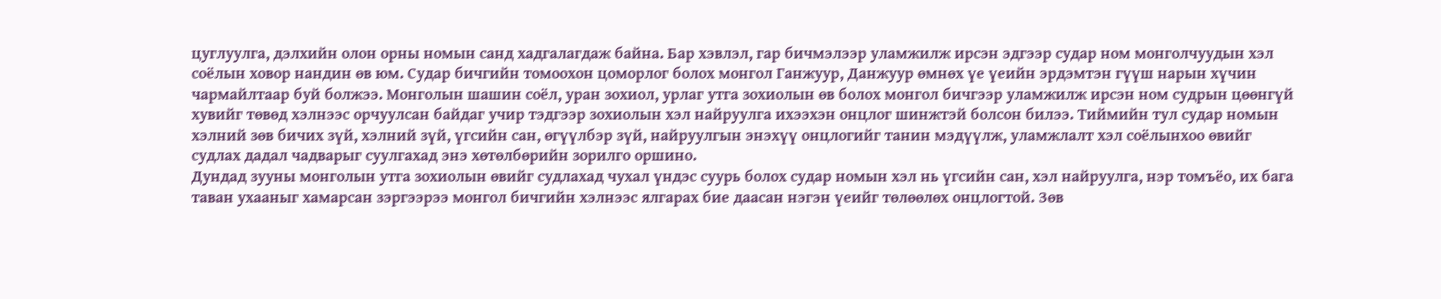цуглуулга, дэлхийн олон орны номын санд хадгалагдаж байна. Бар хэвлэл, гар бичмэлээр уламжилж ирсэн эдгээр судар ном монголчуудын хэл соёлын ховор нандин өв юм. Судар бичгийн томоохон цоморлог болох монгол Ганжуур, Данжуур өмнөх үе үеийн эрдэмтэн гүүш нарын хүчин чармайлтаар буй болжээ. Монголын шашин соёл, уран зохиол, урлаг утга зохиолын өв болох монгол бичгээр уламжилж ирсэн ном судрын цөөнгүй хувийг төвөд хэлнээс орчуулсан байдаг учир тэдгээр зохиолын хэл найруулга ихээхэн онцлог шинжтэй болсон билээ. Тиймийн тул судар номын хэлний зөв бичих зүй, хэлний зүй, үгсийн сан, өгүүлбэр зүй, найруулгын энэхүү онцлогийг танин мэдүүлж, уламжлалт хэл соёлынхоо өвийг судлах дадал чадварыг суулгахад энэ хөтөлбөрийн зорилго оршино.
Дундад зууны монголын утга зохиолын өвийг судлахад чухал үндэс суурь болох судар номын хэл нь үгсийн сан, хэл найруулга, нэр томъёо, их бага таван ухааныг хамарсан зэргээрээ монгол бичгийн хэлнээс ялгарах бие даасан нэгэн үеийг төлөөлөх онцлогтой. Зөв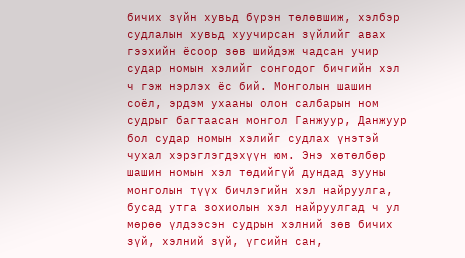бичих зүйн хувьд бүрэн төлөвшиж, хэлбэр судлалын хувьд хуучирсан зүйлийг авах гээхийн ёсоор зөв шийдэж чадсан учир судар номын хэлийг сонгодог бичгийн хэл ч гэж нэрлэх ёс бий. Монголын шашин соёл, эрдэм ухааны олон салбарын ном судрыг багтаасан монгол Ганжуур, Данжуур бол судар номын хэлийг судлах үнэтэй чухал хэрэглэгдэхүүн юм. Энэ хөтөлбөр шашин номын хэл төдийгүй дундад зууны монголын түүх бичлэгийн хэл найруулга, бусад утга зохиолын хэл найруулгад ч ул мөрөө үлдээсэн судрын хэлний зөв бичих зүй, хэлний зүй, үгсийн сан,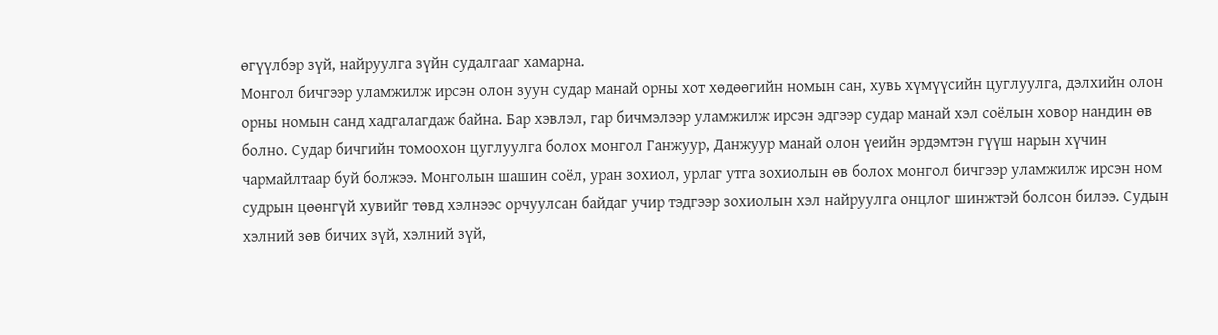өгүүлбэр зүй, найруулга зүйн судалгааг хамарна.
Монгол бичгээр уламжилж ирсэн олон зуун судар манай орны хот хөдөөгийн номын сан, хувь хүмүүсийн цуглуулга, дэлхийн олон орны номын санд хадгалагдаж байна. Бар хэвлэл, гар бичмэлээр уламжилж ирсэн эдгээр судар манай хэл соёлын ховор нандин өв болно. Судар бичгийн томоохон цуглуулга болох монгол Ганжуур, Данжуур манай олон үеийн эрдэмтэн гүүш нарын хүчин чармайлтаар буй болжээ. Монголын шашин соёл, уран зохиол, урлаг утга зохиолын өв болох монгол бичгээр уламжилж ирсэн ном судрын цөөнгүй хувийг төвд хэлнээс орчуулсан байдаг учир тэдгээр зохиолын хэл найруулга онцлог шинжтэй болсон билээ. Судын хэлний зөв бичих зүй, хэлний зүй,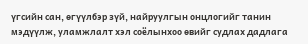үгсийн сан, өгүүлбэр зүй, найруулгын онцлогийг танин мэдүүлж, уламжлалт хэл соёлынхоо өвийг судлах дадлага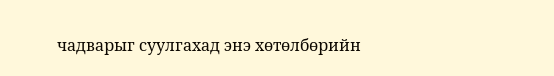чадварыг суулгахад энэ хөтөлбөрийн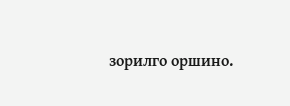зорилго оршино.